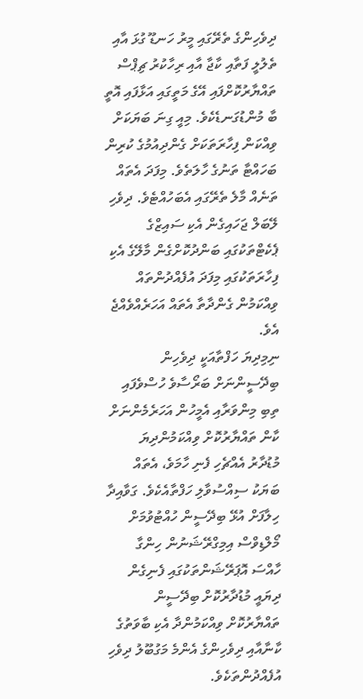ދިވެހިންގެ ތެރޭގައި މީރު ހަނޑޫ ގުޅަ އާއި ތެލުލީ ފަތާއި ކާޖާ އާއި ރިހާކުރު ޗިޕްސް ތައްޔާރުކޮށްފައި އޭގެ މަތީގައި އަޅާފައި އޮތީ ބާ މުންޑުގަނޑެކެވެ. މިއީ ގިނަ ބަޔަކަށް ވިއްކަން ފިހާރަތަކަށް ގެންދިއުމުގެ ކުރިން ބަހައްޓާ ތަނުގެ ހާލަތެވެ. މިފަދަ އެތައް ތަނެއް މާލެ ތެރޭގައި އެބަހުއްޓެވެ. ދިވެހި ލޭބަލް ޖަހައިގެން އެކި ސައިޒްގެ ޕެކެޓްތަކުގައި ބަންދުކޮށްގެން މާލޭގެ އެކި ފިހާރަތަކުގައި މިފަދަ އުފެއްދުންތައް ވިއްކަމުން ގެންދާތާ އެތައް އަހަރެއްވެއްޖެ އެވެ.
ނިމިދިޔަ ހަފްތާއަކީ ދިވެހިން ބިދޭސީންނަށް ބަރޯސާވެ ހުސްވެފައި ތިބި މިންވަރާއި އެމީހުން އަހަރެމެންނަށް ކާން ތައްޔާރުކޮށް ވިއްކަމުންދިޔަ މުޑުދާރު އެއްޗެހި ފެނި ހާމަވެ، އެތައް ބަޔަކު ސިއްސުވާލި ހަފްތާއެކެވެ. ގަވާއިދާ ހިލާފަށް އުޅޭ ބިދޭސީން ހުއްޓުވުމަށް މޯލްޑިވްސް އިމިގްރޭޝަނުން ހިންގާ ހާއްސަ އޮޕަރޭޝަންތަކުގައި ފެނިގެން ދިޔައީ މުޑުދާރުކޮށް ބިދޭސީން ތައްޔާރުކޮށް ވިއްކަމުންދާ އެކި ބާވަތުގެ ކާނާއާއި ދިވެހިންގެ އެންމެ މަގުބޫލު ދިވެހި އުފެއްދުންތަކެވެ.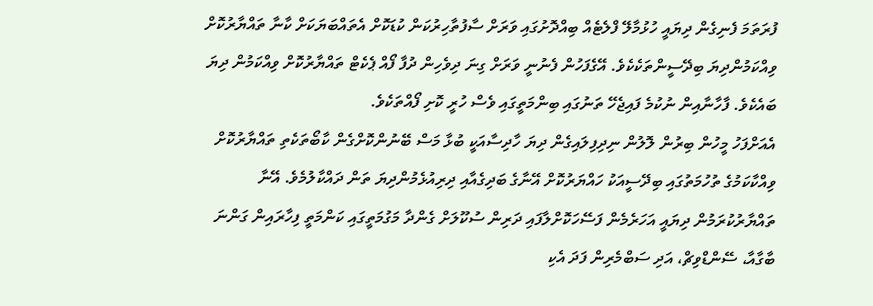ފުރަތަމަ ފެނިގެން ދިޔައީ ހުޅުމާލޭ ފްލެޓެއް ބިއްދޮށުގައި ވަރަށް ސާފުތާހިރުކަން ކުޑަކޮށް އެތައްބަޔަކަށް ކާނާ ތައްޔާރުކޮށް ވިއްކަމުންދިޔަ ބިދޭސީންތަކެކެވެ. އޭގެފަހުން ފެނުނީ ވަރަށް ގިނަ ދިވެހިން ދުފާ ފޯއް ޕެކެޓް ތައްޔާރުކޮށް ވިއްކަމުން ދިޔަ ބައެކެވެ. ފާހާނާއިން ނުކުމެ ފައިޖެހޭ ތަނުގައި ބިންމަތީގައި ވެސް ހުރީ ކޮށި ފޯއްތަކެވެ.
އެއަށްފަހު މީހުން ބިރުން ލޮލުން ނިދިފިލައިގެން ދިޔަ ހާދިސާއަކީ ބުޅާ މަސް ބޭނުންކޮށްގެން ކާބޯތަކެތި ތައްޔާރުކޮށް ވިއްކާކަމުގެ ތުހުމަތުގައި ބިދޭސީއަކު ހައްޔަރުކޮށް އޭނާގެ ބަދިގެއާއި ދިރިއުޅެމުންދިޔަ ތަން ދައްކާލުމެވެ. އޭނާ ތައްޔާރުކުރަމުން ދިޔައީ އަހަރެމެން ފަސޭހަކޮށްލާފައި ދަރިން ސުކޫލަށް ގެންދާ މަގުމަތީގައި ކަންމަތީ ފިހާރައިން ގަންނަ ބާގާއާ، ސޭންޑްވިޗް، އަދި ސަބްމެރިން ފަދަ އެކި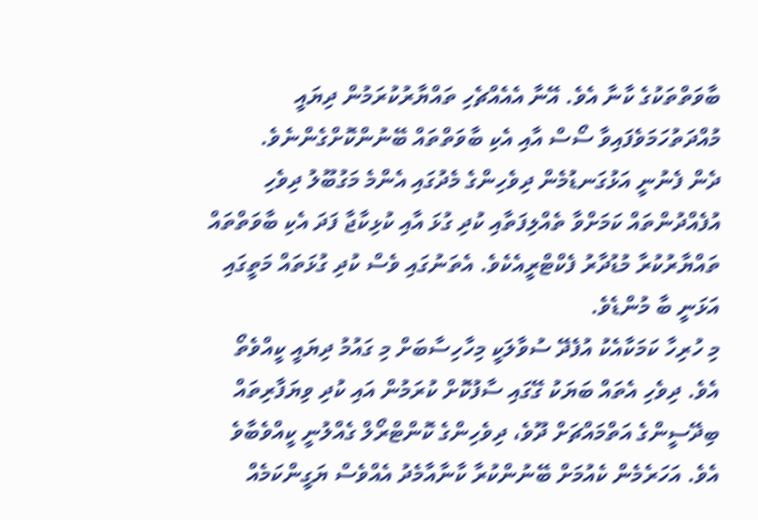ބާވަތްތަކުގެ ކާނާ އެވެ. އޭނާ އެއެއްޗެހި ތައްޔާރުކުރަމުން ދިޔައީ މުއްދަތުހަމަވެފައިވާ ސޯސް އާއި އެކި ބާވަތްތައް ބޭނުންކޮށްގެންނެވެ.
ދެން ފެނުނީ އަޅުގަނޑުމެން ދިވެހިންގެ މެދުގައި އެންމެ މަގުބޫލު ދިވެހި އުފެއްދުންތައް ކަމަށްވާ ތެއްލިފަތާއި ކުދި ގުޅަ އާއި ކުޅިކާޖާ ފަދަ އެކި ބާވަތްތައް ތައްޔާރުކުރާ މުޑުދާރު ފެކްޓްރީއެކެވެ. އެތަނުގައި ވެސް ކުދި ގުޅަތައް މަތީގައި އަޅަނީ ބާ މުންޑެވެ.
މި ހުރިހާ ކަމަކާއެކު އުފެދޭ ސުވާލަކީ މިހާހިސާބަށް މި ގައުމު ދިޔައީ ކީއްވެތޯ އެވެ. ދިވެހި އެތައް ބަޔަކު ގޭގައި ސާފުކޮށް ކުރަމުން އައި ކުދި ވިޔަފާރިތައް ބިދޭސީންގެ އަތްމައްޗަށް ދޫވެ، ދިވެހިންގެ ކޮންޓްރޯލް ގެއްލުނީ ކީއްވެބާވެ އެވެ. އަހަރެމެން ކެއުމަށް ބޭނުންކުރާ ކާނާއާމެދު އެއްވެސް ޔަގީންކަމެއް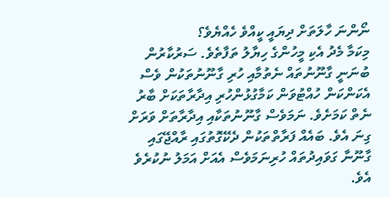ނޯންނަ ހާލަތަށް ދިޔައީ ކީއްވެ ހެއްޔެވެ؟
މިކަމާ މެދު އެކި މީހުންގެ ހިޔާލު ތަފާތެވެ. ސަރުކާރުން ބުނަނީ ގާނޫނުތައް ނެތުމާއި ހުރި ގާނޫނުތަކުން ވެސް އެކަންކަން ހުއްޓުވަން ކަމާގުޅުންހުރި އިދާރާތަކަށް ބާރު ނެތް ކަމަށެވެ. ނަމަވެސް ގާނޫނުތަކާއި އިދާރާތަށް ވަރަށް ގިނަ އެވެ. ބައެއް ފަރާތްތަކުން ދެކޭގޮތުގައި ރާއްޖޭގައި ގާނޫނާ ގަވައިދުތައް ހުރިނަމަވެސް އެއަށް އަމަލު ނުކުރެވެ އެވެ.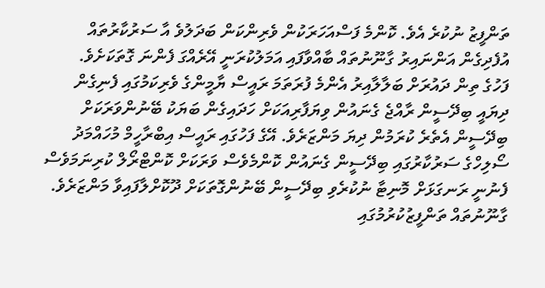ތަންފީޒު ނުކުރެ އެވެ. ކޮންމެ ފަސްއަހަރަކުން ވެރިންކަން ބަދަލުވެ އާ ސަރުކާރުތައް އުފެދިގެން އަންނައިރު ގާނޫނުތައް ބާއްވާފައި އަމަލުކުރަނީ އޭރެއްގަ ފެންނަ ގޮތަކަށެވެ.
ފަހުގެ ތިން ދައުރަށް ބަލާލާއިރު އެންމެ ފުރަތަމަ ރައީސް ޔާމީންގެ ވެރިކަމުގައި ފެނިގެން ދިޔައީ ބިދޭސީން ރާއްޖެ ގެނައުން ވިޔަފާރިއަކަށް ހަދައިގެން ބަޔަކު ބޭނުންވަރަކަށް ބިދޭސީން އެތެރެ ކުރަމުން ދިޔަ މަންޒަރެވެ. އޭގެ ފަހުގައި ރައީސް އިބްރާހީމް މުހައްމަދު ސޯލިހްގެ ސަރުކާރުގައި ބިދޭސީން ގެނައުން ކޮންމެވެސް ވަރަކަށް ކޮންޓްރޯލް ކުރިނަމަވެސް ފެނުނީ ރަނގަޅަށް މޮނިޓާ ނުކުރެވި ބިދޭސީން ބޭނުންގޮތަކަށް ދޫކޮށްލާފައިވާ މަންޒަރެވެ. ގާނޫނުތައް ތަންފީޒުކުރުމުގައި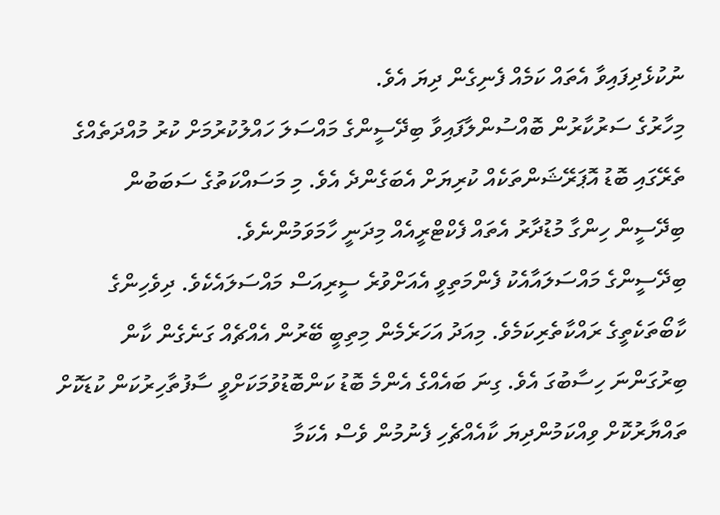ނުކުޅެދިފައިވާ އެތައް ކަމެއް ފެނިގެން ދިޔަ އެވެ.
މިހާރުގެ ސަރުކާރުން ބޮއްސުންލާފައިވާ ބިދޭސީންގެ މައްސަލަ ހައްލުކުރުމަށް ކުރު މުއްދަތެއްގެ ތެރޭގައި ބޮޑު އޮޕަރޭޝަންތަކެއް ކުރިޔަށް އެބަގެންދެ އެވެ. މި މަސައްކަތުގެ ސަބަބުން ބިދޭސީން ހިންގާ މުޑުދާރު އެތައް ފެކްޓްރީއެއް މިދަނީ ހާމަވަމުންނެވެ.
ބިދޭސީންގެ މައްސަލައާއެކު ފެންމަތިވީ އެއަށްވުރެ ސީރިއަސް މައްސަލައެކެވެ. ދިވެހިންގެ ކާބޯތަކެތީގެ ރައްކާތެރިކަމެވެ. މިއަދު އަހަރެމެން މިތިބީ ބޭރުން އެއްޗެއް ގަނެގެން ކާން ބިރުގަންނަ ހިސާބުގަ އެވެ. ގިނަ ބައެއްގެ އެންމެ ބޮޑު ކަންބޮޑުވުމަކަށްވީ ސާފުތާހިރުކަން ކުޑަކޮށް ތައްޔާރުކޮށް ވިއްކަމުންދިޔަ ކާއެއްޗެހި ފެނުމުން ވެސް އެކަމާ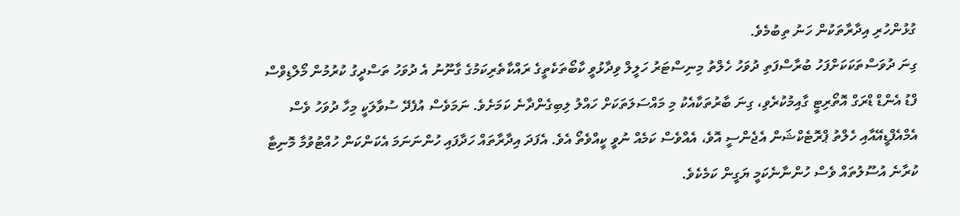ގުޅުންހުރި އިދާރާތަކުން ހަނު ތިބުމެވެ.
ގިނަ ދުވަސްތަކަކަށްފަހު ބުރާސްފަތި ދުވަހު ހެލްތު މިނިސްޓަރު ހަލީލް ވިދާޅުވީ ކާބޯތަކެތީގެ ރައްކާތެރިކަމުގެ ގާނޫނު އެ ދުވަހު ތަސްދީގު ކުރުމުން މޯލްޑިވްސް ފްޑު އެންޑް ޑްރަގް އޮތޯރިޓީ ގާއިމުކުރެވި، ގިނަ ބާރުތަކާއެކު މި މައްސަލަތަކަށް ހައްލު ލިބިގެންދާނެ ކަމަށެވެ. ނަމަވެސް އުފެދޭ ސުވާލަކީ މިހާ ދުވަހު ވެސް އެމްއެފްޑީއޭއާއި ހެލްތު ޕްރޮޓެކްޝަން އެޖެންސީ އޮވެ، އެއްވެސް ކަމެއް ނުވީ ކީއްވެތޯ އެވެ. އެފަދަ އިދާރާތައް ހަދާފައި ހުންނަނަމަ އެކަންކަން ހުއްޓުވުމާ މޮނިޓާ ކުރާނެ އުސޫލުތައް ވެސް ހުންނާނެކަމީ ޔަގީން ކަމެކެވެ.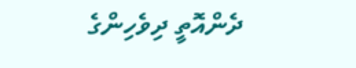ދެންއޮތީ ދިވެހިންގެ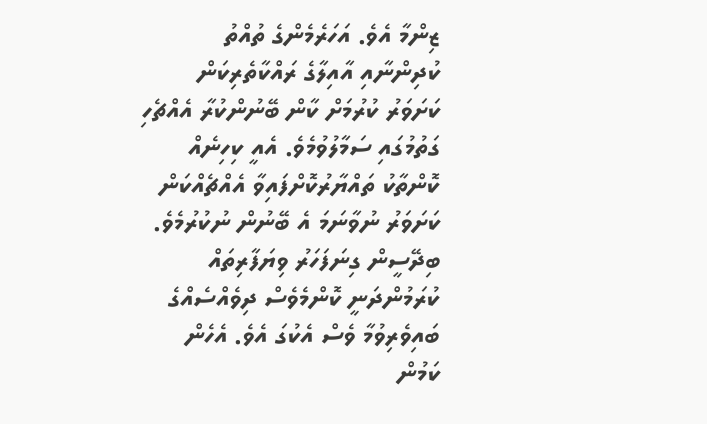ޒިންމާ އެވެ. އަހަރެމެންގެ ތުއްތު ކުދިންނާއި އާއިލާގެ ރައްކާތެރިކަން ކަށަވަރު ކުރުމަށް ކާން ބޭނުންކުރާ އެއްޗެހި ގަތުމުގައި ސަމާލުވުމެވެ. އެއީ ކިހިނެއް ކޮންތާކު ތައްޔާރުކޮށްފައިވާ އެއްޗެއްކަން ކަށަވަރު ނުވާނަމަ އެ ބޭނުން ނުކުރުމެވެ.
ބިދޭސީން ގިނަފަހަރު ވިޔަފާރިތައް ކުރަމުންދަނީ ކޮންމެވެސް ދިވެއްސެއްގެ ބައިވެރިވުމާ ވެސް އެކުގަ އެވެ. އެހެން ކަމުން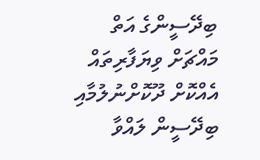ބިދޭސީންގެ އަތް މައްޗަށް ވިޔަފާރިތައް އެއްކޮށް ދޫކޮށްނުލުމާއި ބިދޭސީން ލައްވާ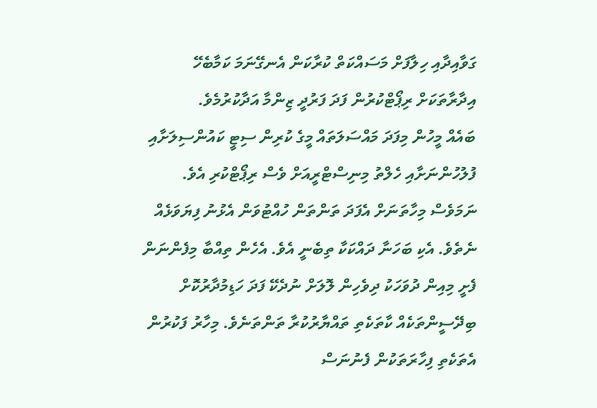ގަވާއިދާއި ހިލާފަށް މަސައްކަތް ކުރާކަން އެނގޭނަމަ ކަމާބެހޭ އިދާރާތަކަށް ރިޕޯޓްކުރުން ފަދަ ފަރުދީ ޒިންމާ އަދާކުރުމެވެ.
ބައެއް މީހުން މިފަދަ މައްސަލަތައް މީގެ ކުރިން ސިޓީ ކައުންސިލަށާއި ފުލުހުންނަށާއި ހެލްތު މިނިސްޓްރީއަށް ވެސް ރިޕޯޓްކުރި އެވެ. ނަމަވެސް މިހާތަނަށް އެފަދަ ތަންތަން ހުއްޓުވަން އެޅުނު ފިޔަވަޅެއް ނެތެވެ. އެކި ބަހަނާ ދައްކަކާ ތިބެނީ އެވެ. އެހެން ތިއްބާ މިފެންނަން ފެށީ މިއިން ދުވަހަކު ދިވެހިން ލޮލަށް ނުދެކޭ ފަދަ ހަޑިމުދާރުކޮށް ބިދޭސީންތަކެއް ކާތަކެތި ތައްޔާރުކުރާ ތަންތަނެވެ. މިހާރު ފަކުރުން އެތަކެތި ފިހާރަތަކުން ފެނުނަސް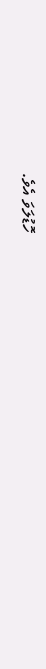ހޮޑުލަވަ އެވެ.